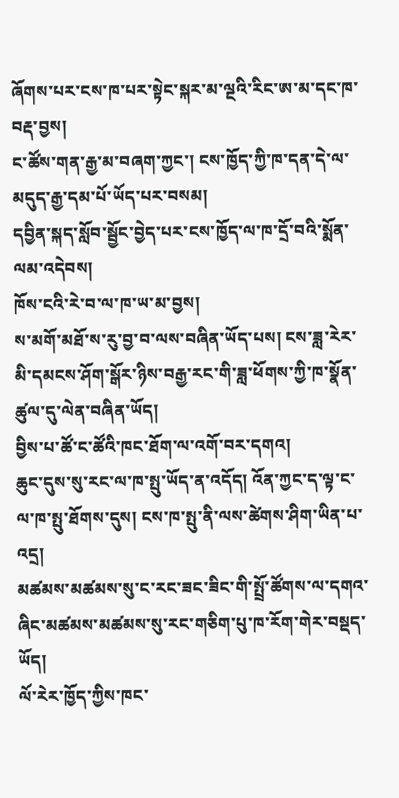ཞོགས་པར་ངས་ཁ་པར་སྟེང་སྐར་མ་ལྔའི་རིང་ཨ་མ་དང་ཁ་བརྡ་བྱས།
ང་ཚོས་གན་རྒྱ་མ་བཞག་ཀྱང་། ངས་ཁྱོད་ཀྱི་ཁ་དན་དེ་ལ་མདུད་རྒྱ་དམ་པོ་ཡོད་པར་བསམ།
དབྱིན་སྐད་སློབ་སྦྱོང་བྱེད་པར་ངས་ཁྱོད་ལ་ཁ་དྲོ་བའི་སྨོན་ལམ་འདེབས།
ཁོས་ངའི་རེ་བ་ལ་ཁ་ཡ་མ་བྱས།
ས་མགོ་མཐོ་ས་རུ་བྱ་བ་ལས་བཞིན་ཡོད་པས། ངས་ཟླ་རེར་མི་དམངས་ཤོག་སྒོར་ཉིས་བརྒྱ་རང་གི་ཟླ་ཕོགས་ཀྱི་ཁ་སྣོན་ཚུལ་དུ་ལེན་བཞིན་ཡོད།
བྱིས་པ་ཚོ་ང་ཚོའི་ཁང་ཐོག་ལ་འགོ་བར་དགའ།
ཆུང་དུས་སུ་རང་ལ་ཁ་སྤུ་ཡོད་ན་འདོད། འོན་ཀྱང་ད་ལྟ་ང་ལ་ཁ་སྤུ་ཐོགས་དུས། ངས་ཁ་སྤུ་ནི་ལས་ཚེགས་ཤིག་ཡིན་པ་འདྲ།
མཚམས་མཚམས་སུ་ང་རང་ཟང་ཟིང་གི་སྤྲོ་ཚོགས་ལ་དགའ་ཞིང་མཚམས་མཚམས་སུ་རང་གཅིག་པུ་ཁ་རོག་གེར་བསྡད་ཡོད།
ལོ་རེར་ཁྱོད་ཀྱིས་ཁང་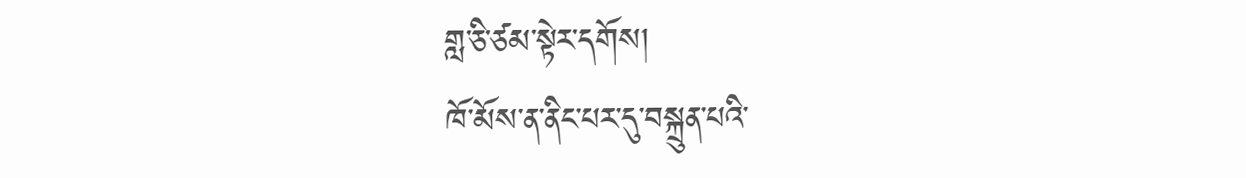གླ་ཅི་ཙམ་སྟེར་དགོས།
ཁོ་མོས་ན་ནིང་པར་དུ་བསྐྲུན་པའི་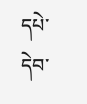དཔེ་དེབ་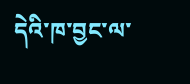དེའི་ཁ་བྱང་ལ་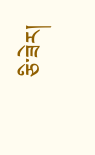ཅི་ཟེར།